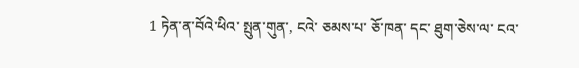1 ཏེན་ན་བོའེ་ཕིའ་ སྤུན་གུན་, ངའེ་ ཅམས་པ་ ཅོ་ཁན་ དང་ ཐུག་ཅེས་ལ་ ངའ་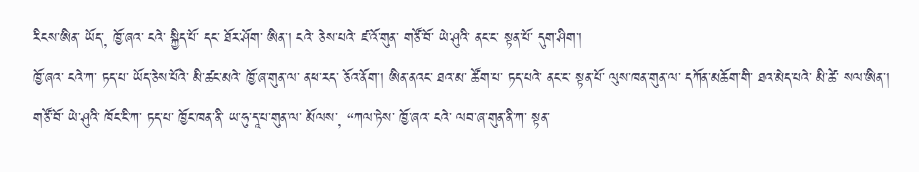རིངས་ཨིན་ ཡོད་, ཁྱོ་ཞའ་ ངའེ་ སྐྱིད་པོ་ དང་ ཐོར་ཤོག་ ཨིན་། ངའེ་ ཅེས་པའེ་ ཛ་འོ་གུན་ གཙོ་བོ་ ཡེ་ཤུའི་ ནང་ང་ སྟན་པོ་ དུག་ཤིག་།
ཁྱོ་ཞའ་ ངའེ་ཀ་ ཏད་པ་ ཡོད་ཅེས་པོའེ་ མི་ཚང་མའེ་ ཁྱོ་ཞ་གུན་ལ་ ནཕ་རད་ ཅོའ་ནོག་། ཨིན་ནའང་ ཐའ་མ་ ཚོག་པ་ ཏད་པའེ་ ནང་ང་ སྟན་པོ་ ལུས་ཁན་གུན་ལ་ དཀོན་མཆོག་གི་ ཐའ་མེད་པའེ་ མི་ཚེ་ སལ་ཨིན་།
གཙོ་བོ་ ཡེ་ཤུའི་ ཁོང་ངི་ཀ་ ཏད་པ་ ཁྱོང་ཁན་ནི་ ཡ་ཧུ་དཱ་པ་གུན་ལ་ མོལས་, “ཀལ་ཏེས་ ཁྱོ་ཞའ་ ངའེ་ ལབ་ཞ་གུན་ནི་ཀ་ སྟན་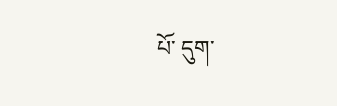པོ་ དུག་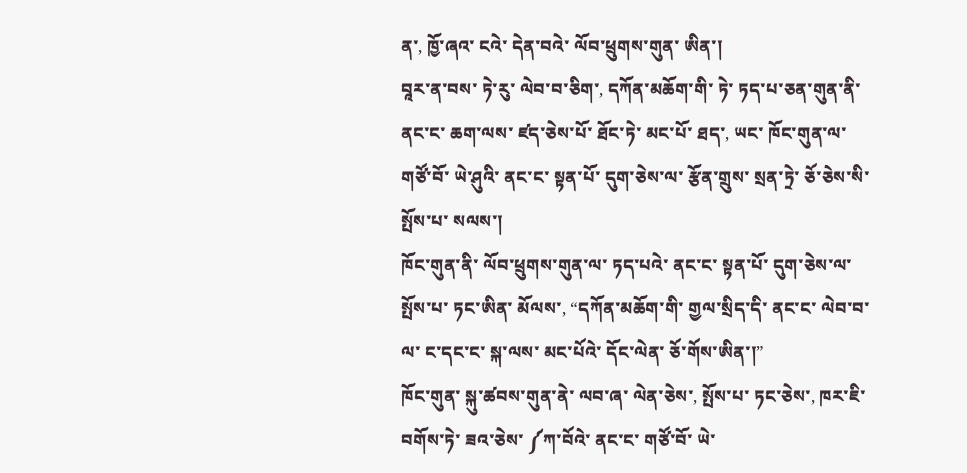ན་, ཁྱོ་ཞའ་ ངའེ་ དེན་བའེ་ ལོབ་ཕྲུགས་གུན་ ཨིན་།
བཱར་ན་བས་ ཏེ་རུ་ ལེབ་བ་ཅིག་, དཀོན་མཆོག་གི་ ཏེ་ ཏད་པ་ཅན་གུན་ནི་ ནང་ང་ ཆག་ལས་ ཛད་ཅེས་པོ་ ཐོང་ཏེ་ མང་པོ་ ཐད་, ཡང་ ཁོང་གུན་ལ་ གཙོ་བོ་ ཡེ་ཤུའི་ ནང་ང་ སྟན་པོ་ དུག་ཅེས་ལ་ རྩོན་གྲུས་ སྲན་ཏྲེ་ ཅོ་ཅེས་སི་ སྤོས་པ་ སལས་།
ཁོང་གུན་ནི་ ལོབ་ཕྲུགས་གུན་ལ་ ཏད་པའེ་ ནང་ང་ སྟན་པོ་ དུག་ཅེས་ལ་ སྤོས་པ་ ཏང་ཨིན་ མོལས་, “དཀོན་མཆོག་གི་ གྱལ་སྲིད་དི་ ནང་ང་ ལེབ་བ་ལ་ ང་དང་ང་ སྐ་ལས་ མང་པོའེ་ དོང་ལེན་ ཅོ་གོས་ཨིན་།”
ཁོང་གུན་ སྐུ་ཚབས་གུན་ནེ་ ལབ་ཞ་ ལེན་ཅེས་, སྤོས་པ་ ཏང་ཅེས་, ཁར་ཇི་ བགོས་ཏེ་ ཟའ་ཅེས་ ༼ཀ་བོའེ་ ནང་ང་ གཙོ་བོ་ ཡེ་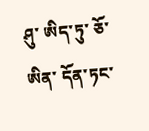ཤུ་ ཨིད་ཏུ་ ཅོ་ཨིན་ དོན་ཏང་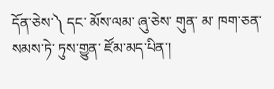དོན་ཅེས་༽ དང་ མོས་ལམ་ ཞུ་ཅེས་ གུན་ མ་ ཁག་ཅན་ སམས་ཏེ་ ཏུས་གྱུན་ ཛོམ་མད་པིན་།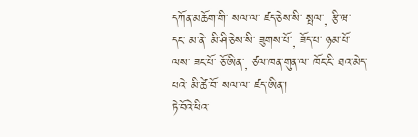དཀོན་མཆོག་གི་ སལ་ལ་ ཛད་ཅེས་སི་ སྤལ་, རྩི་ཝ་ དང་ མ་ནེ་ མི་ཤི་ཅེས་སི་ ཟུགས་པོ་, ཟོད་པ་ ཉམ་པོ་ ལས་ ཟང་པོ་ ཅོ་ཨིན་, ཙལ་ཁན་གུན་ལ་ ཁོང་ངི་ ཐའ་མེད་པའེ་ མི་ཚེ་བོ་ སལ་ལ་ ཛད་ཨིན་།
ཏེ་བོའེ་ཕིའ་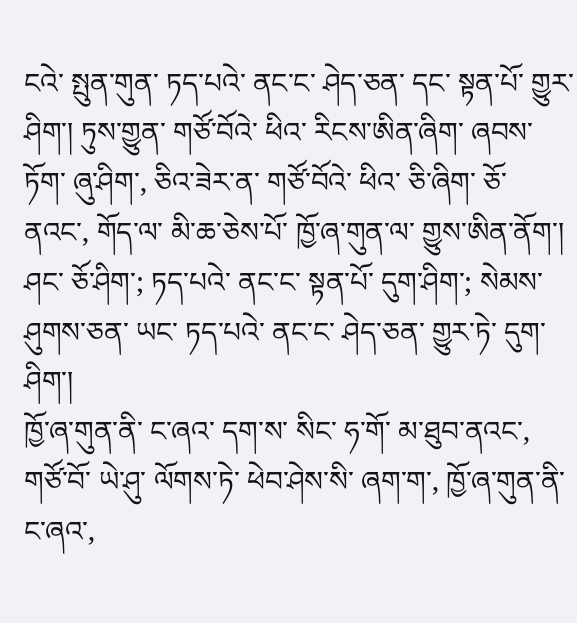ངའེ་ སྤུན་གུན་ ཏད་པའེ་ ནང་ང་ ཤེད་ཅན་ དང་ སྟན་པོ་ གྱུར་ཤིག་། ཏུས་གྱུན་ གཙོ་བོའེ་ ཕིའ་ རིངས་ཨིན་ཞིག་ ཞབས་ཏོག་ ཞུ་ཤིག་, ཅིའ་ཟེར་ན་ གཙོ་བོའེ་ ཕིའ་ ཅི་ཞིག་ ཅོ་ནའང་, གོད་ལ་ མི་ཆ་ཅེས་པོ་ ཁྱོ་ཞ་གུན་ལ་ གྱུས་ཨིན་ནོག་།
ཤང་ ཅོ་ཤིག་; ཏད་པའེ་ ནང་ང་ སྟན་པོ་ དུག་ཤིག་; སེམས་ཤུགས་ཅན་ ཡང་ ཏད་པའེ་ ནང་ང་ ཤེད་ཅན་ གྱུར་ཏེ་ དུག་ཤིག་།
ཁྱོ་ཞ་གུན་ནི་ ང་ཞའ་ དག་ས་ སིང་ ཧ་གོ་ མ་ཐུབ་ནའང་, གཙོ་བོ་ ཡེ་ཤུ་ ལོགས་ཏེ་ ཕེབ་ཤེས་སི་ ཞག་ག་, ཁྱོ་ཞ་གུན་ནི་ ང་ཞའ་,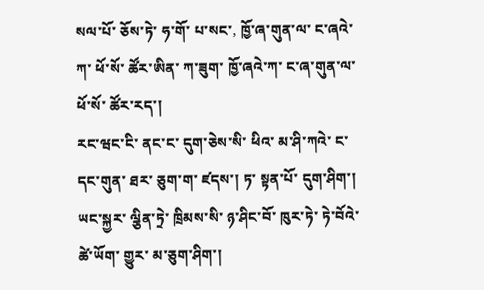སལ་པོ་ ཅོས་ཏེ་ ཧ་གོ་ པ་སང་, ཁྱོ་ཞ་གུན་ལ་ ང་ཞའེ་ཀ་ ཕོ་སོ་ ཚོར་ཨིན་ ཀ་ཟུག་ ཁྱོ་ཞའེ་ཀ་ ང་ཞ་གུན་ལ་ ཕོ་སོ་ ཚོར་རད་།
རང་ཝང་ངི་ ནང་ང་ དུག་ཅེས་སི་ ཕིའ་ མ་ཤི་ཀའེ་ ང་དང་གུན་ ཐར་ ཅུག་ག་ ཛདས་། ཏ་ སྟན་པོ་ དུག་ཤིག་། ཡང་སྐྱར་ ལྕིན་ཏྲེ་ ཁྲིམས་སི་ ཉ་ཤིང་བོ་ ཁུར་ཏེ་ ཏེ་བོའེ་ ཚེ་ཡོག་ གྱུར་ མ་ཅུག་ཤིག་།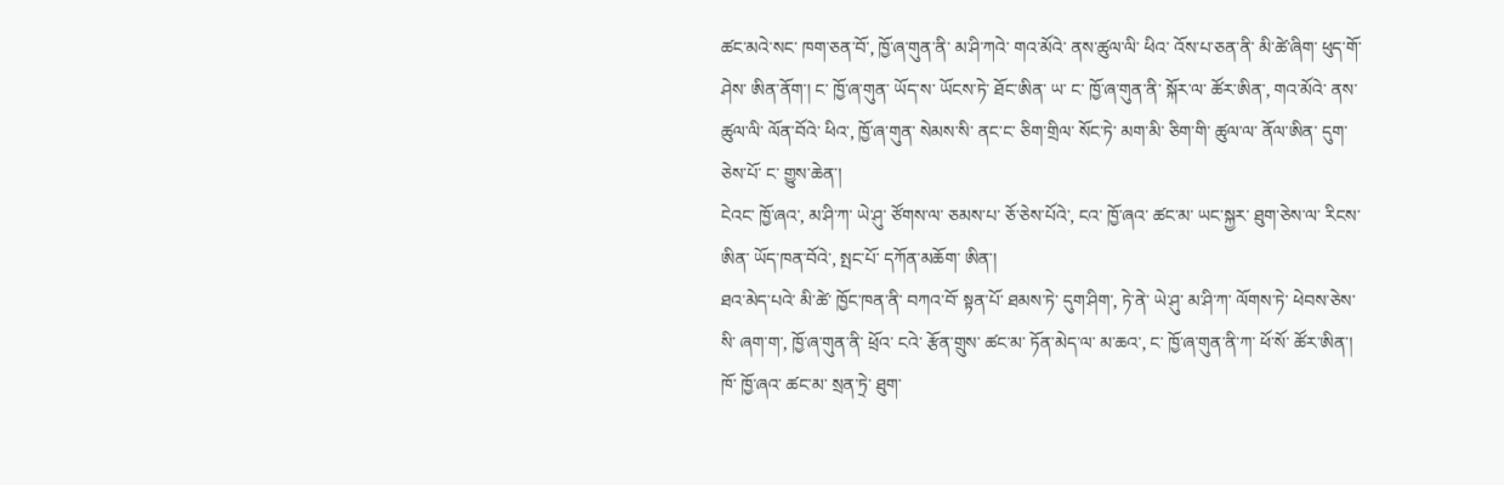ཚང་མའེ་སང་ ཁག་ཅན་བོ་, ཁྱོ་ཞ་གུན་ནི་ མ་ཤི་ཀའེ་ གའ་མོའེ་ ནས་ཚུལ་ལི་ ཕིའ་ འོས་པ་ཅན་ནི་ མི་ཚེ་ཞིག་ ཕུད་གོ་ཤེས་ ཨིན་ནོག་། ང་ ཁྱོ་ཞ་གུན་ ཡོད་ས་ ཡོངས་ཏེ་ ཐོང་ཨིན་ ཡ་ ང་ ཁྱོ་ཞ་གུན་ནི་ སྐོར་ལ་ ཚོར་ཨིན་, གའ་མོའེ་ ནས་ཚུལ་ལི་ ལོན་བོའེ་ ཕིའ་, ཁྱོ་ཞ་གུན་ སེམས་སི་ ནང་ང་ ཅིག་གྲིལ་ སོང་ཏེ་ མག་མི་ ཅིག་གི་ ཚུལ་ལ་ ནོལ་ཨིན་ དུག་ཅེས་པོ་ ང་ གྱུས་ཆེན་།
ངེའང་ ཁྱོ་ཞའ་, མ་ཤི་ཀ་ ཡེ་ཤུ་ ཙོགས་ལ་ ཅམས་པ་ ཅོ་ཅེས་པོའེ་, ངའ་ ཁྱོ་ཞའ་ ཚང་མ་ ཡང་སྐྱར་ ཐུག་ཅེས་ལ་ རིངས་ཨིན་ ཡོད་ཁན་བོའེ་, སྤང་པོ་ དཀོན་མཆོག་ ཨིན་།
ཐའ་མེད་པའེ་ མི་ཚེ་ ཁྱོང་ཁན་ནི་ བཀའ་བོ་ སྟན་པོ་ ཐམས་ཏེ་ དུག་ཤིག་, ཏེ་ནེ་ ཡེ་ཤུ་ མ་ཤི་ཀ་ ལོགས་ཏེ་ ཕེབས་ཅེས་སི་ ཞག་ག་, ཁྱོ་ཞ་གུན་ནི་ ཕྲོའ་ ངའེ་ རྩོན་གྲུས་ ཚང་མ་ ཏོན་མེད་ལ་ མ་ཆའ་, ང་ ཁྱོ་ཞ་གུན་ནི་ཀ་ ཕོ་སོ་ ཚོར་ཨིན་།
ཁོ་ ཁྱོ་ཞའ་ ཚང་མ་ སྲན་ཏྲེ་ ཐུག་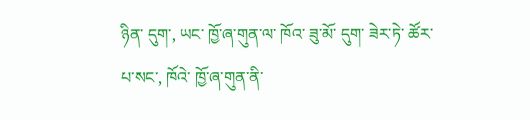ཉིན་ དུག་, ཡང་ ཁྱོ་ཞ་གུན་ལ་ ཁོའ་ ཟུ་མོ་ དུག་ ཟེར་ཏེ་ ཚོར་ པ་སང་, ཁོའེ་ ཁྱོ་ཞ་གུན་ནི་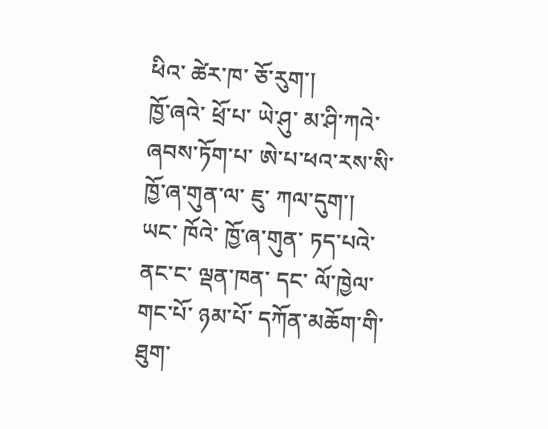ཕིའ་ ཚེར་ཁ་ ཅོ་རུག་།
ཁྱོ་ཞའེ་ ཕྲོ་པ་ ཡེ་ཤུ་ མ་ཤི་ཀའེ་ ཞབས་ཏོག་པ་ ཨེ་པ་ཕའ་རས་སི་ ཁྱོ་ཞ་གུན་ལ་ ཇུ་ ཀལ་དུག་། ཡང་ ཁོའེ་ ཁྱོ་ཞ་གུན་ ཏད་པའེ་ ནང་ང་ ལྡན་ཁན་ དང་ ལོ་ཁྱེལ་ གང་པོ་ ཉམ་པོ་ དཀོན་མཆོག་གི་ ཐུག་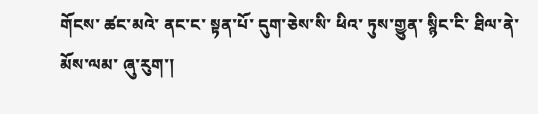གོངས་ ཚང་མའེ་ ནང་ང་ སྟན་པོ་ དུག་ཅེས་སི་ ཕིའ་ ཏུས་གྱུན་ སྙིང་ངི་ ཐིལ་ནེ་ མོས་ལམ་ ཞུ་རུག་།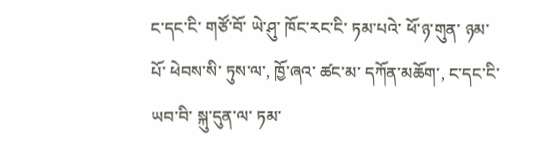ང་དང་ངི་ གཙོ་བོ་ ཡེ་ཤུ་ ཁོང་རང་ངི་ ཏམ་པའེ་ ཕོ་ཉ་གུན་ ཉམ་པོ་ ཕེབས་སི་ ཏུས་ལ་, ཁྱོ་ཞའ་ ཚང་མ་ དཀོན་མཆོག་, ང་དང་ངི་ ཡབ་བི་ སྐུ་དུན་ལ་ ཏམ་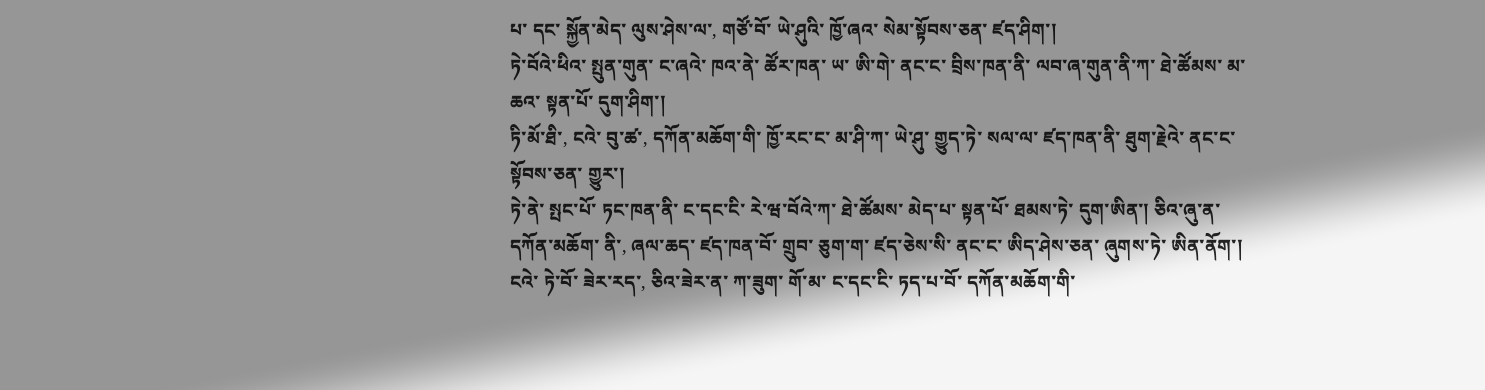པ་ དང་ སྐྱོན་མེད་ ལུས་ཤེས་ལ་, གཙོ་བོ་ ཡེ་ཤུའི་ ཁྱོ་ཞའ་ སེམ་སྟོབས་ཅན་ ཛད་ཤིག་།
ཏེ་བོའེ་ཕིའ་ སྤུན་གུན་ ང་ཞའེ་ ཁའ་ནེ་ ཚོར་ཁན་ ཡ་ ཨི་གེ་ ནང་ང་ བྲིས་ཁན་ནི་ ལབ་ཞ་གུན་ནི་ཀ་ ཐེ་ཚོམས་ མ་ཆའ་ སྟན་པོ་ དུག་ཤིག་།
ཏི་མོ་ཐི་, ངའེ་ བུ་ཚ་, དཀོན་མཆོག་གི་ ཁྱོ་རང་ང་ མ་ཤི་ཀ་ ཡེ་ཤུ་ གྱུད་ཏེ་ སལ་ལ་ ཛད་ཁན་ནི་ ཐུག་རྗེའེ་ ནང་ང་ སྟོབས་ཅན་ གྱུར་།
ཏེ་ནེ་ སྤང་པོ་ ཏང་ཁན་ནི་ ང་དང་ངི་ རེ་ཝ་བོའེ་ཀ་ ཐེ་ཚོམས་ མེད་པ་ སྟན་པོ་ ཐམས་ཏེ་ དུག་ཨིན་། ཅིའ་ཞུ་ན་ དཀོན་མཆོག་ ནི་, ཞལ་ཆད་ ཛད་ཁན་བོ་ གྲུབ་ ཅུག་ག་ ཛད་ཅེས་སི་ ནང་ང་ ཨིད་ཤེས་ཅན་ ཞུགས་ཏེ་ ཨིན་ནོག་།
ངའེ་ ཏེ་བོ་ ཟེར་རད་, ཅིའ་ཟེར་ན་ ཀ་ཟུག་ གོ་མ་ ང་དང་ངི་ ཏད་པ་བོ་ དཀོན་མཆོག་གི་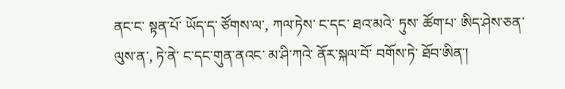ནང་ང་ སྟན་པོ་ ཡོད་ད་ ཙོགས་ལ་, ཀལ་ཏེས་ ང་དང་ ཐའ་མའེ་ ཏུས་ ཚོག་པ་ ཨིད་ཤེས་ཅན་ ལུས་ན་, ཏེ་ནེ་ ང་དང་གུན་ནའང་ མ་ཤི་ཀའེ་ ནོར་སྐལ་བོ་ བགོས་ཏེ་ ཐོབ་ཨིན་།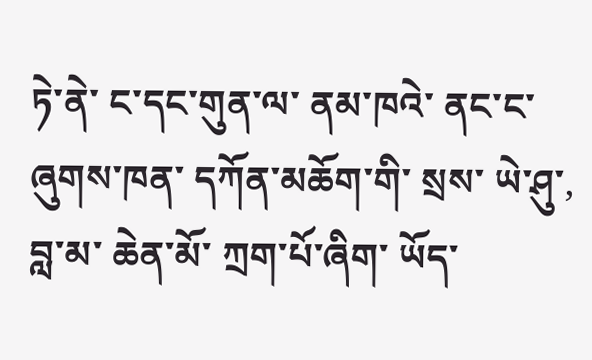ཏེ་ནེ་ ང་དང་གུན་ལ་ ནམ་ཁའེ་ ནང་ང་ ཞུགས་ཁན་ དཀོན་མཆོག་གི་ སྲས་ ཡེ་ཤུ་, བླ་མ་ ཆེན་མོ་ ཀྲག་པོ་ཞིག་ ཡོད་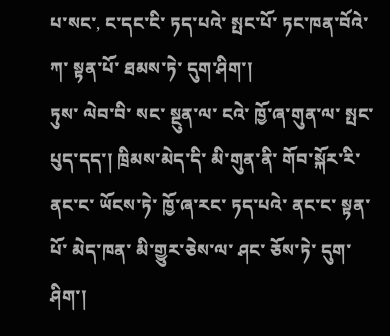པ་སང་, ང་དང་ངི་ ཏད་པའེ་ སྤང་པོ་ ཏང་ཁན་བོའེ་ཀ་ སྟན་པོ་ ཐམས་ཏེ་ དུག་ཤིག་།
ཏུས་ ལེབ་བི་ སང་ སྔུན་ལ་ ངའེ་ ཁྱོ་ཞ་གུན་ལ་ སྤང་པུད་དད་། ཁྲིམས་མེད་དི་ མི་གུན་ནི་ གོབ་སྐོར་རི་ ནང་ང་ ཡོངས་ཏེ་ ཁྱོ་ཞ་རང་ ཏད་པའེ་ ནང་ང་ སྟན་པོ་ མེད་ཁན་ མི་གྱུར་ཅེས་ལ་ ཤང་ ཅོས་ཏེ་ དུག་ཤིག་།